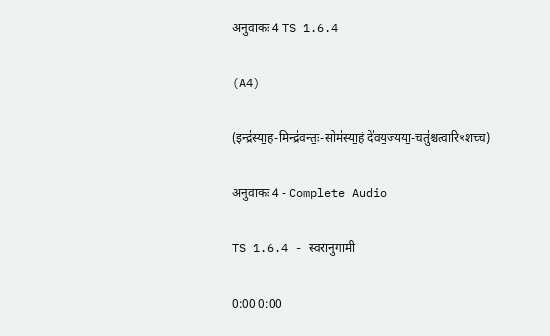अनुवाकः 4 TS 1.6.4

(A4)

(इन्द्र॑स्या॒ह-मिन्द्र॑वन्तः॒-सोम॑स्या॒हं दे॑वय॒ज्यया॒-चतु॑श्चत्वारिꣳशच्च)

अनुवाकः 4 - Complete Audio

TS 1.6.4 - स्वरानुगामी

0:00 0:00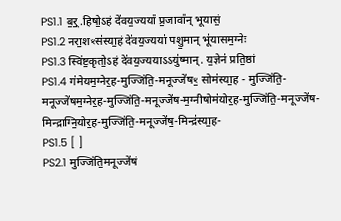PS1.1 ब॒र्॒.हिषो॒ऽहं दे॑वय॒ज्यया᳚ प्र॒जावा᳚न् भूयासं॒
PS1.2 नरा॒शꣳस॑स्या॒हं दे॑वय॒ज्यया॑ पशु॒मान् भू॑यासम॒ग्नेः
PS1.3 स्वि॑ष्ट॒कृतो॒ऽहं दे॑वय॒ज्ययाऽऽयु॑ष्मान्. य॒ज्ञेन॑ प्रति॒ष्ठां
PS1.4 ग॑मेयम॒ग्नेर॒ह-मुज्जि॑ति॒-मनूज्जे॑षꣳ॒ सोम॑स्या॒ह - मुज्जि॑ति॒-मनूज्जे॑षम॒ग्नेर॒ह-मुज्जि॑ति॒-मनूज्जे॑ष-म॒ग्नीषोम॑योर॒ह-मुज्जि॑ति॒-मनूज्जे॑ष-मिन्द्राग्नि॒योर॒ह-मुज्जि॑ति॒-मनूज्जे॑ष॒-मिन्द्र॑स्या॒ह-
PS1.5 [ ]
PS2.1 मुज्जि॑ति॒मनूज्जे॑षं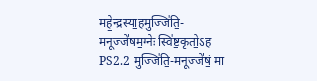महे॒न्द्रस्या॒हमुज्जि॑ति॒- मनूज्जे॑षम॒ग्नेः स्वि॑ष्ट॒कृतो॒ऽह
PS2.2 मुज्जि॑ति॒-मनूज्जे॑षं॒ मा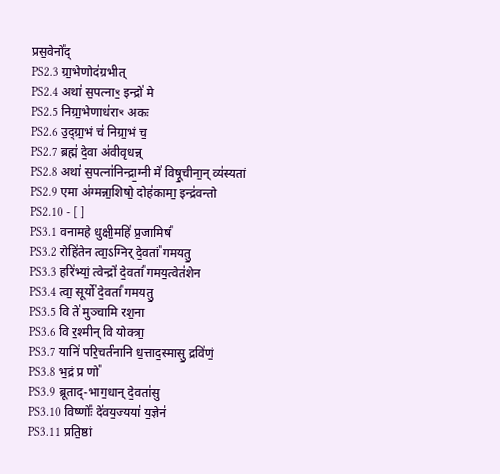प्रस॒वेनो᳚द्
PS2.3 ग्रा॒भेणोद॑ग्रभीत्
PS2.4 अथा॑ स॒पत्नाꣳ॒ इन्द्रो॑ मे
PS2.5 निग्रा॒भेणाध॑राꣳ अकः
PS2.6 उ॒द्ग्रा॒भं च॑ निग्रा॒भं च॒
PS2.7 ब्रह्म॑ दे॒वा अ॑वीवृधन्न्
PS2.8 अथा॑ स॒पत्ना॑निन्द्रा॒ग्नी मे॑ विषू॒चीना॒न् व्य॑स्यतां
PS2.9 एमा अ॑ग्मन्ना॒शिषो॒ दोह॑कामा॒ इन्द्र॑वन्तो
PS2.10 - [ ]
PS3.1 वनामहे धुक्षी॒महि॑ प्र॒जामिषं᳚
PS3.2 रोहि॑तेन त्वा॒ऽग्निर् दे॒वतां᳚ गमयतु॒
PS3.3 हरि॑भ्यां॒ त्वेन्द्रो॑ दे॒वतां᳚ गमय॒त्वेत॑शेन
PS3.4 त्वा॒ सूर्यो॑ दे॒वतां᳚ गमयतु॒
PS3.5 वि ते॑ मुञ्चामि रश॒ना
PS3.6 वि र॒श्मीन् वि योक्त्रा॒
PS3.7 यानि॑ परि॒चर्त॑नानि ध॒त्ताद॒स्मासु॒ द्रवि॑णं॒
PS3.8 भ॒द्रं प्र णो᳚
PS3.9 ब्रूताद्-भाग॒धान् दे॒वता॑सु
PS3.10 विष्णोः᳚ दे॑वय॒ज्यया॑ य॒ज्ञेन॑
PS3.11 प्रति॒ष्ठां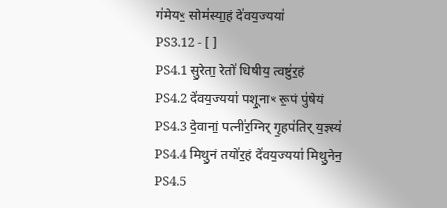ग॑मेयꣳ॒ सोम॑स्या॒हं दे॑वय॒ज्यया॑
PS3.12 - [ ]
PS4.1 सु॒रेता॒ रेतो॑ धिषीय॒ त्वष्टु॑र॒हं
PS4.2 दे॑वय॒ज्यया॑ पशू॒नाꣳ रू॒पं पु॑षेयं
PS4.3 दे॒वानां॒ पत्नी॑र॒ग्निर् गृ॒हप॑तिर् य॒ज्ञ्स्य॑
PS4.4 मिथु॒नं तयो॑र॒हं दे॑वय॒ज्यया॑ मिथु॒नेन॒
PS4.5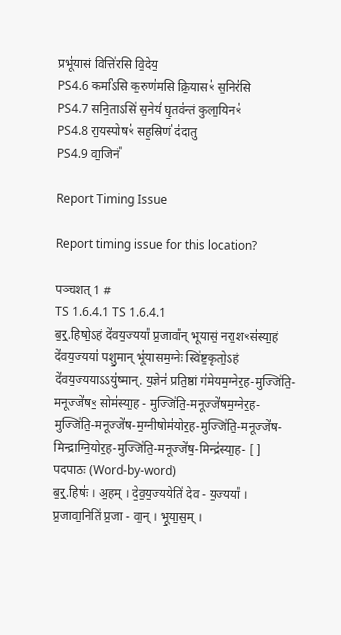प्रभू॑यासं वित्ति॑रसि वि॒देय॒
PS4.6 कर्मा॑ऽसि क॒रुण॑मसि क्रि॒यासꣳ॑ स॒निर॑सि
PS4.7 सनि॒ताऽसि॑ स॒नेयं॑ घृ॒तव॑न्तं कुला॒यिनꣳ॑
PS4.8 रा॒यस्पोषꣳ॑ सह॒स्रिणं॑ द॑दातु
PS4.9 वा॒जिनं᳚

Report Timing Issue

Report timing issue for this location?

पञ्चशत् 1 #
TS 1.6.4.1 TS 1.6.4.1
ब॒र्॒.हिषो॒ऽहं दे॑वय॒ज्यया᳚ प्र॒जावा᳚न् भूयासं॒ नरा॒शꣳस॑स्या॒हं दे॑वय॒ज्यया॑ पशु॒मान् भू॑यासम॒ग्नेः स्वि॑ष्ट॒कृतो॒ऽहं दे॑वय॒ज्ययाऽऽयु॑ष्मान्. य॒ज्ञेन॑ प्रति॒ष्ठां ग॑मेयम॒ग्नेर॒ह-मुज्जि॑ति॒-मनूज्जे॑षꣳ॒ सोम॑स्या॒ह - मुज्जि॑ति॒-मनूज्जे॑षम॒ग्नेर॒ह-मुज्जि॑ति॒-मनूज्जे॑ष-म॒ग्नीषोम॑योर॒ह-मुज्जि॑ति॒-मनूज्जे॑ष-मिन्द्राग्नि॒योर॒ह-मुज्जि॑ति॒-मनूज्जे॑ष॒-मिन्द्र॑स्या॒ह- [ ]
पदपाठः (Word-by-word)
ब॒र्॒.हिषः॑ । अ॒हम् । दे॒व॒य॒ज्ययेति॑ देव - य॒ज्यया᳚ । प्र॒जावा॒निति॑ प्र॒जा - वा॒न् । भू॒या॒स॒म् ।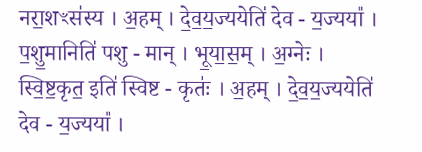नरा॒शꣳस॑स्य । अ॒हम् । दे॒व॒य॒ज्ययेति॑ देव - य॒ज्यया᳚ । प॒शु॒मानिति॑ पशु - मान् । भू॒या॒स॒म् । अ॒ग्नेः । स्वि॒ष्ट॒कृत॒ इति॑ स्विष्ट - कृतः॑ । अ॒हम् । दे॒व॒य॒ज्ययेति॑ देव - य॒ज्यया᳚ ।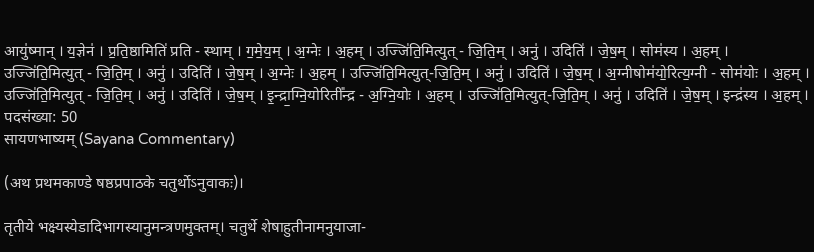आयु॑ष्मान् । य॒ज्ञेन॑ । प्र॒ति॒ष्ठामिति॑ प्रति - स्थाम् । ग॒मे॒य॒म् । अ॒ग्नेः । अ॒हम् । उज्जि॑ति॒मित्युत् - जि॒ति॒म् । अनु॑ । उदिति॑ । जे॒ष॒म् । सोम॑स्य । अ॒हम् । उज्जि॑ति॒मित्युत् - जि॒ति॒म् । अनु॑ । उदिति॑ । जे॒ष॒म् । अ॒ग्नेः । अ॒हम् । उज्जि॑ति॒मित्युत्-जि॒ति॒म् । अनु॑ । उदिति॑ । जे॒ष॒म् । अ॒ग्नीषोम॑यो॒रित्य॒ग्नी - सोम॑योः । अ॒हम् । उज्जि॑ति॒मित्युत् - जि॒ति॒म् । अनु॑ । उदिति॑ । जे॒ष॒म् । इ॒न्द्रा॒ग्नि॒योरिती᳚न्द्र - अ॒ग्नि॒योः । अ॒हम् । उज्जि॑ति॒मित्युत्-जि॒ति॒म् । अनु॑ । उदिति॑ । जे॒ष॒म् । इन्द्र॑स्य । अ॒हम् ।
पदसंख्या: 50
सायणभाष्यम् (Sayana Commentary)

(अथ प्रथमकाण्डे षष्ठप्रपाठके चतुर्थोऽनुवाकः)।

तृतीये भक्ष्यस्येडादिभागस्यानुमन्त्रणमुक्तम्। चतुर्थे शेषाहुतीनामनुयाजा-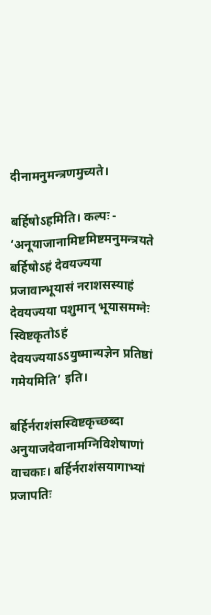दीनामनुमन्त्रणमुच्यते।

बर्हिषोऽहमिति। कल्पः - ‘अनूयाजानामिष्टमिष्टमनुमन्त्रयते बर्हिषोऽहं देवयज्यया प्रजावान्भूयासं नराशसस्याहं देवयज्यया पशुमान् भूयासमग्नेः स्विष्टकृतोऽहं देवयज्ययाऽऽयुष्मान्यज्ञेन प्रतिष्ठां गमेयमिति’ इति।

बर्हिर्नराशंसस्विष्टकृच्छब्दा अनुयाजदेवानामग्निविशेषाणां वाचकाः। बर्हिर्नराशंसयागाभ्यां प्रजापतिः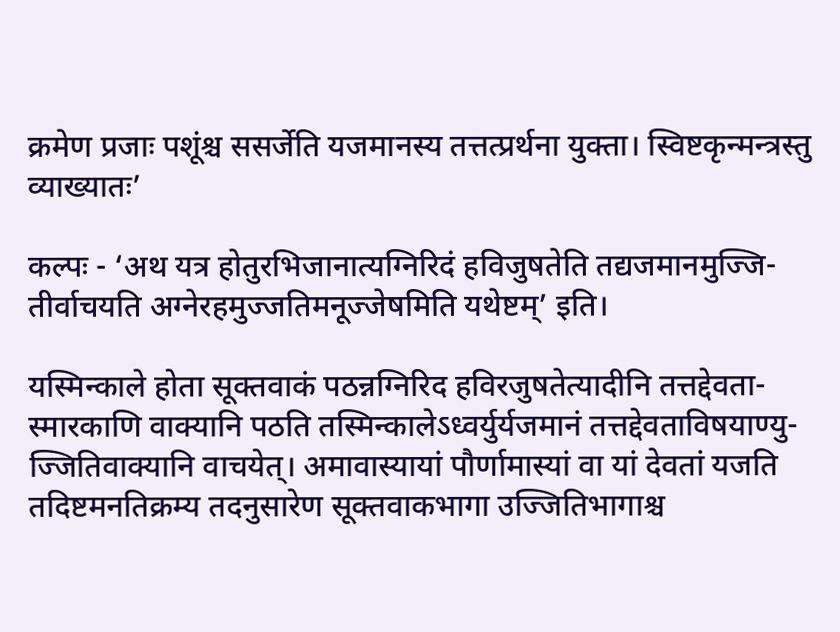क्रमेण प्रजाः पशूंश्च ससर्जेति यजमानस्य तत्तत्प्रर्थना युक्ता। स्विष्टकृन्मन्त्रस्तु व्याख्यातः’

कल्पः - ‘अथ यत्र होतुरभिजानात्यग्निरिदं हविजुषतेति तद्यजमानमुज्जि-तीर्वाचयति अग्नेरहमुज्जतिमनूज्जेषमिति यथेष्टम्’ इति।

यस्मिन्काले होता सूक्तवाकं पठन्नग्निरिद हविरजुषतेत्यादीनि तत्तद्देवता-स्मारकाणि वाक्यानि पठति तस्मिन्कालेऽध्वर्युर्यजमानं तत्तद्देवताविषयाण्यु-ज्जितिवाक्यानि वाचयेत्। अमावास्यायां पौर्णामास्यां वा यां देवतां यजति तदिष्टमनतिक्रम्य तदनुसारेण सूक्तवाकभागा उज्जितिभागाश्च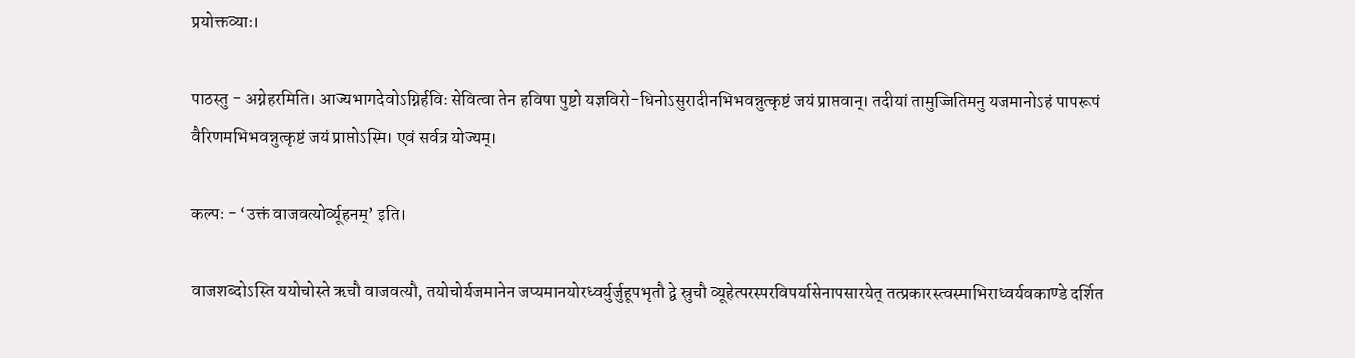प्रयोक्तव्याः।

पाठस्तु - अग्नेहरमिति। आज्यभागदेवोऽग्निर्हविः सेवित्वा तेन हविषा पुष्टो यज्ञविरो-धिनोऽसुरादीनभिभवन्नुत्कृष्टं जयं प्राप्तवान्। तदीयां तामुज्जितिमनु यजमानोऽहं पापरूपं वैरिणमभिभवन्नुत्कृष्टं जयं प्राप्तोऽस्मि। एवं सर्वत्र योज्यम्।

कल्पः - ‘उक्तं वाजवत्योर्व्यूहनम्’ इति।

वाजशब्दोऽस्ति ययोचोस्ते ऋचौ वाजवत्यौ, तयोचोर्यजमानेन जप्यमानयोरध्वर्युर्जुहूपभृतौ द्वे स्रुचौ व्यूहेत्परस्परविपर्यासेनापसारयेत् तत्प्रकारस्त्वस्माभिराध्वर्यवकाण्डे दर्शित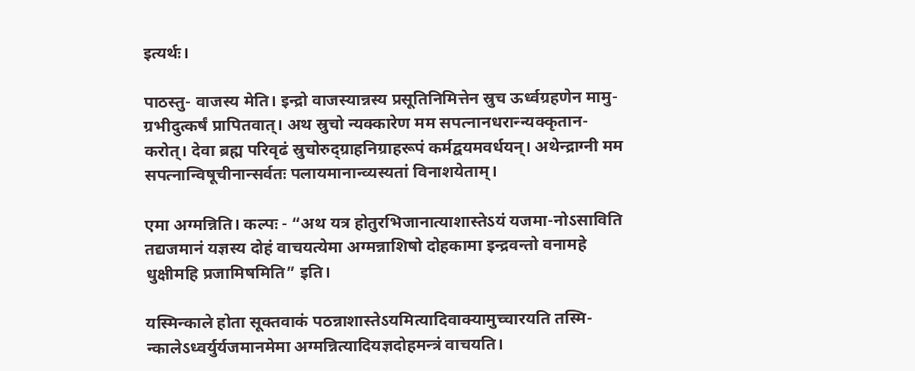इत्यर्थः।

पाठस्तु- वाजस्य मेति। इन्द्रो वाजस्यान्नस्य प्रसूतिनिमित्तेन स्रुच ऊर्ध्वग्रहणेन मामु-ग्रभीदुत्कर्षं प्रापितवात्। अथ स्रुचो न्यक्कारेण मम सपत्नानधरान्न्यक्कृतान-करोत्। देवा ब्रह्म परिवृढं स्रुचोरुद्ग्राहनिग्राहरूपं कर्मद्वयमवर्धयन्। अथेन्द्राग्नी मम सपत्नान्विषूचीनान्सर्वतः पलायमानान्व्यस्यतां विनाशयेताम्।

एमा अग्मन्निति। कल्पः - “अथ यत्र होतुरभिजानात्याशास्तेऽयं यजमा-नोऽसाविति तद्यजमानं यज्ञस्य दोहं वाचयत्येमा अग्मन्नाशिषो दोहकामा इन्द्रवन्तो वनामहे धुक्षीमहि प्रजामिषमिति” इति।

यस्मिन्काले होता सूक्तवाकं पठन्नाशास्तेऽयमित्यादिवाक्यामुच्चारयति तस्मि-न्कालेऽध्वर्युर्यजमानमेमा अग्मन्नित्यादियज्ञदोहमन्त्रं वाचयति।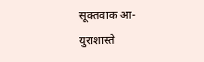सूक्तवाक आ-युराशास्ते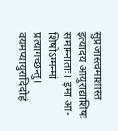सुप्रजास्त्वमाशास्त इत्यादय आयुराद्याशिषः समाम्नाताः। इमा आ-शिषोऽग्मन्मां प्रत्यागच्छन्तु। वयमप्यायुरादिदोहं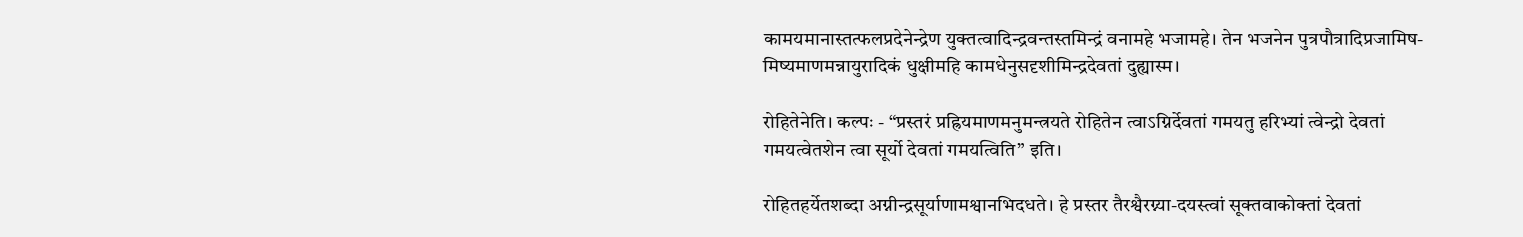कामयमानास्तत्फलप्रदेनेन्द्रेण युक्तत्वादिन्द्रवन्तस्तमिन्द्रं वनामहे भजामहे। तेन भजनेन पुत्रपौत्रादिप्रजामिष-मिष्यमाणमन्नायुरादिकं धुक्षीमहि कामधेनुसदृशीमिन्द्रदेवतां दुह्यास्म।

रोहितेनेति। कल्पः - “प्रस्तरं प्रह्रियमाणमनुमन्त्रयते रोहितेन त्वाऽग्निर्देवतां गमयतु हरिभ्यां त्वेन्द्रो देवतां गमयत्वेतशेन त्वा सूर्यो देवतां गमयत्विति” इति।

रोहितहर्येतशब्दा अग्नीन्द्रसूर्याणामश्वानभिदधते। हे प्रस्तर तैरश्वैरग्न्या-दयस्त्वां सूक्तवाकोक्तां देवतां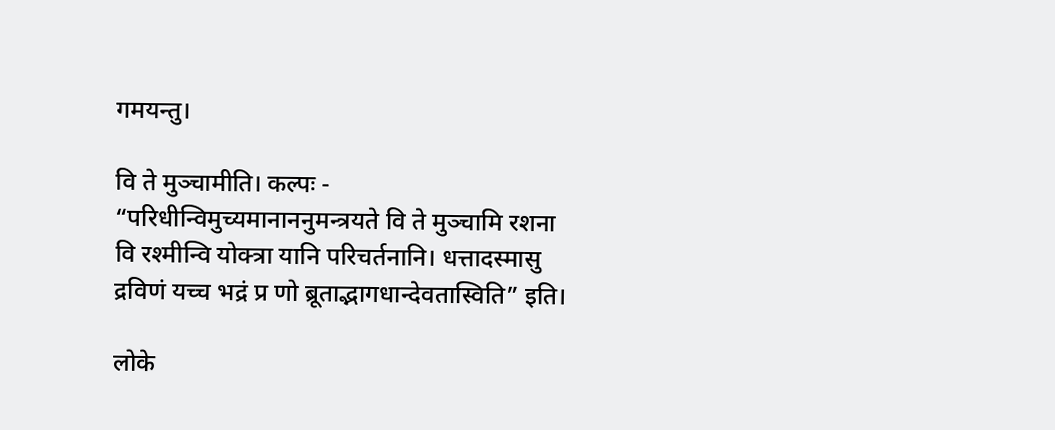गमयन्तु।

वि ते मुञ्चामीति। कल्पः - “परिधीन्विमुच्यमानाननुमन्त्रयते वि ते मुञ्चामि रशना वि रश्मीन्वि योक्त्रा यानि परिचर्तनानि। धत्तादस्मासु द्रविणं यच्च भद्रं प्र णो ब्रूताद्भागधान्देवतास्विति” इति।

लोके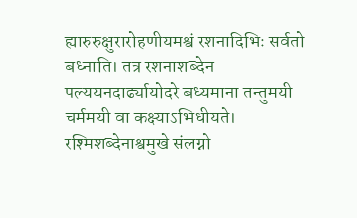ह्यारुरुक्षुरारोहणीयमश्वं रशनादिभिः सर्वतो बध्नाति। तत्र रशनाशब्देन पल्ययनदार्ढ्यायोदरे बध्यमाना तन्तुमयी चर्ममयी वा कक्ष्याऽभिधीयते। रश्मिशब्देनाश्वमुखे संलग्नो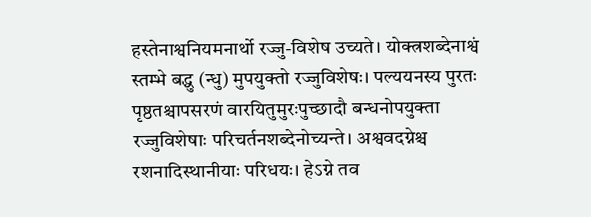हस्तेनाश्वनियमनार्थो रज्जु-विशेष उच्यते। योक्त्रशब्देनाश्वं स्तम्भे बद्धु (न्धु) मुपयुक्तो रज्जुविशेषः। पल्ययनस्य पुरतः पृष्ठतश्चापसरणं वारयितुमुरःपुच्छादौ बन्धनोपयुक्ता रज्जुविशेषाः परिचर्तनशब्देनोच्यन्ते। अश्ववदग्नेश्च रशनादिस्थानीयाः परिधयः। हेऽग्ने तव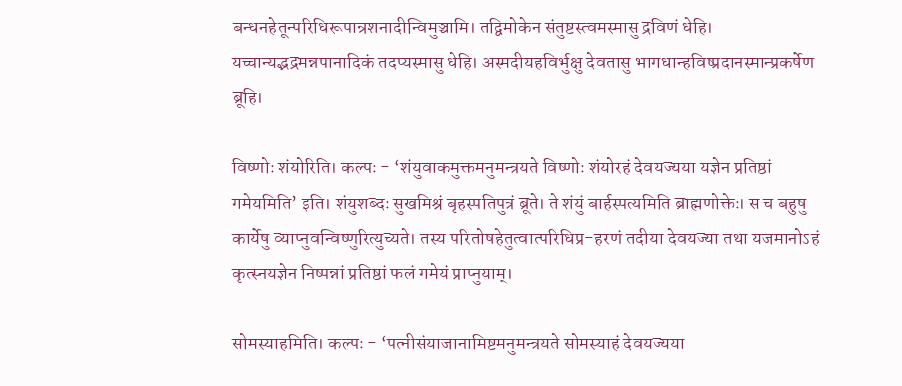बन्धनहेतून्परिधिरूपान्रशनादीन्विमुञ्चामि। तद्विमोकेन संतुष्टस्त्वमस्मासु द्रविणं धेहि। यच्चान्यद्भद्रमन्नपानादिकं तदप्यस्मासु धेहि। अस्मदीयहविर्भुक्षु देवतासु भागधान्हविष्प्रदानस्मान्प्रकर्षेण ब्रूहि।

विष्णोः शंयोरिति। कल्पः - ‘शंयुवाकमुक्तमनुमन्त्रयते विष्णोः शंयोरहं देवयज्यया यज्ञेन प्रतिष्ठां गमेयमिति’ इति। शंयुशब्दः सुखमिश्रं बृहस्पतिपुत्रं ब्रूते। ते शंयुं बार्हस्पत्यमिति ब्राह्मणोक्तेः। स च बहुषु कार्येषु व्याप्नुवन्विष्णुरित्युच्यते। तस्य परितोषहेतुत्वात्परिधिप्र-हरणं तदीया देवयज्या तथा यजमानोऽहं कृत्स्नयज्ञेन निष्पन्नां प्रतिष्ठां फलं गमेयं प्राप्नुयाम्।

सोमस्याहमिति। कल्पः - ‘पत्नीसंयाजानामिष्टमनुमन्त्रयते सोमस्याहं देवयज्यया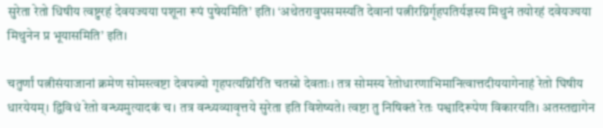सुरेता रेतो धिषीय त्वष्टुरहं देवयज्यया पशूना रूपं पुषेयमिति’ इति। ‘अथेतरावुपसमस्यति देवानां पत्नीरग्निर्गृहपतिर्यज्ञस्य मिथुनं तयोरहं दवेयज्यया मिथुनेन प्र भूयासमिति’ इति।

चतुर्णां पत्नीसंयाजानां क्रमेण सोमस्त्वष्टा देवपत्न्यो गृहपत्यग्निरिति चतस्रो देवताः। तत्र सोमस्य रेतोधारणाभिमानित्वात्तदीययागेनाहं रेतो घिषीय धारयेयम्। द्विविधं रेतो वन्ध्यमुत्यादकं च। तत्र वन्ध्यव्यावृत्तये सुरेता इति विशेष्यते। त्वष्टा तु निषिक्तं रेतः पश्वादिरूपेण विकारयति। अतस्तद्यागेन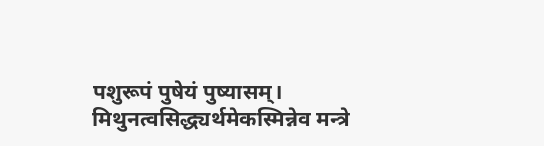पशुरूपं पुषेयं पुष्यासम्। मिथुनत्वसिद्ध्यर्थमेकस्मिन्नेव मन्त्रे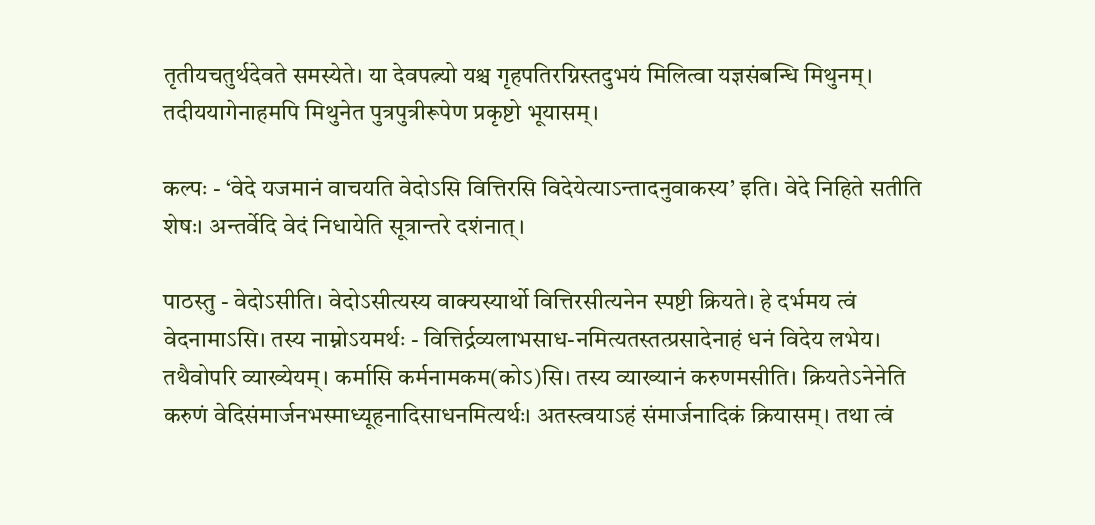तृतीयचतुर्थदेवते समस्येते। या देवपत्न्यो यश्च गृहपतिरग्निस्तदुभयं मिलित्वा यज्ञसंबन्धि मिथुनम्। तदीययागेनाहमपि मिथुनेत पुत्रपुत्रीरूपेण प्रकृष्टो भूयासम्।

कल्पः - ‘वेदे यजमानं वाचयति वेदोऽसि वित्तिरसि विदेयेत्याऽन्तादनुवाकस्य’ इति। वेदे निहिते सतीति शेषः। अन्तर्वेदि वेदं निधायेति सूत्रान्तरे दशंनात्।

पाठस्तु - वेदोऽसीति। वेदोऽसीत्यस्य वाक्यस्यार्थो वित्तिरसीत्यनेन स्पष्टी क्रियते। हे दर्भमय त्वं वेदनामाऽसि। तस्य नाम्नोऽयमर्थः - वित्तिर्द्रव्यलाभसाध-नमित्यतस्तत्प्रसादेनाहं धनं विदेय लभेय। तथैवोपरि व्याख्येयम्। कर्मासि कर्मनामकम(कोऽ)सि। तस्य व्याख्यानं करुणमसीति। क्रियतेऽनेनेति करुणं वेदिसंमार्जनभस्माध्यूहनादिसाधनमित्यर्थः। अतस्त्वयाऽहं संमार्जनादिकं क्रियासम्। तथा त्वं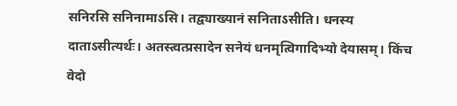सनिरसि सनिनामाऽसि। तद्व्याख्यानं सनिताऽसीति। धनस्य दाताऽसीत्यर्थः। अतस्त्वत्प्रसादेन सनेयं धनमृत्विगादिभ्यो देयासम्। किंच वेदो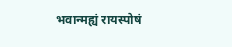भवान्मह्यं रायस्पोषं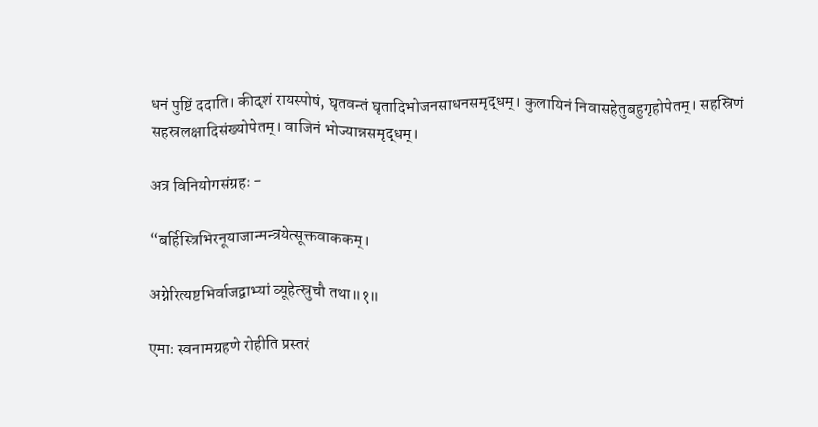धनं पुष्टिं ददाति। कीदृशं रायस्पोषं, घृतवन्तं घृतादिभोजनसाधनसमृद्धम्। कुलायिनं निवासहेतुबहुगृहोपेतम्। सहस्रिणं सहस्रलक्षादिसंख्योपेतम्। वाजिनं भोज्यान्नसमृद्धम्।

अत्र विनियोगसंग्रहः -

“बर्हिस्त्रिभिरनूयाजान्मन्त्रयेत्सूक्तवाककम्।

अग्नेरित्यष्टभिर्वाजद्वाभ्यां व्यूहेत्स्रुचौ तथा॥१॥

एमाः स्वनामग्रहणे रोहीति प्रस्तरं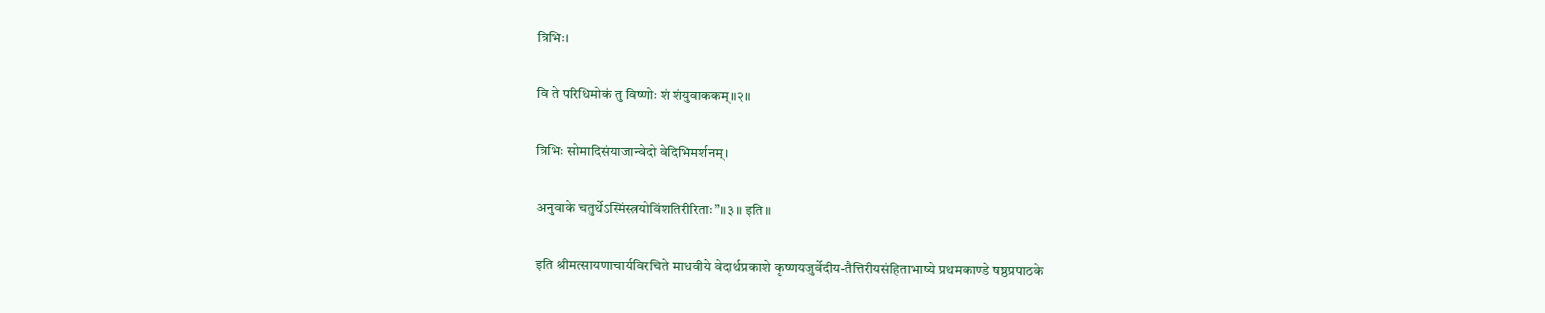त्रिभिः।

वि ते परिधिमोकं तु विष्णोः शं शंयुवाककम्॥२॥

त्रिभिः सोमादिसंयाजान्वेदो वेदिभिमर्शनम्।

अनुवाके चतुर्थेऽस्मिंस्त्रयोविंशतिरीरिताः”॥३॥ इति॥

इति श्रीमत्सायणाचार्यविरचिते माधवीये वेदार्थप्रकाशे कृष्णयजुर्वेदीय-तैत्तिरीयसंहिताभाष्ये प्रथमकाण्डे षष्ठप्रपाठके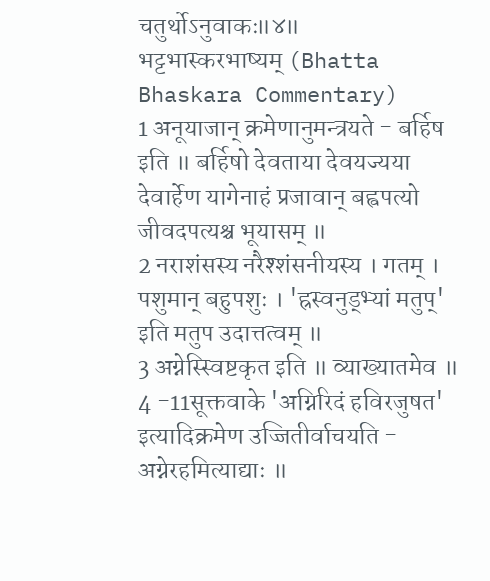चतुर्थोऽनुवाकः॥४॥
भट्टभास्करभाष्यम् (Bhatta Bhaskara Commentary)
1 अनूयाजान् क्रमेणानुमन्त्रयते - बर्हिष इति ॥ बर्हिषो देवताया देवयज्यया देवार्हेण यागेनाहं प्रजावान् बह्वपत्यो जीवदपत्यश्च भूयासम् ॥
2 नराशंसस्य नरैश्शंसनीयस्य । गतम् । पशुमान् बहुपशुः । 'ह्रस्वनुड्भ्यां मतुप्' इति मतुप उदात्तत्वम् ॥
3 अग्नेस्स्विष्टकृत इति ॥ व्याख्यातमेव ॥
4 -11सूक्तवाके 'अग्निरिदं हविरजुषत' इत्यादिक्रमेण उज्जितीर्वाचयति - अग्नेरहमित्याद्याः ॥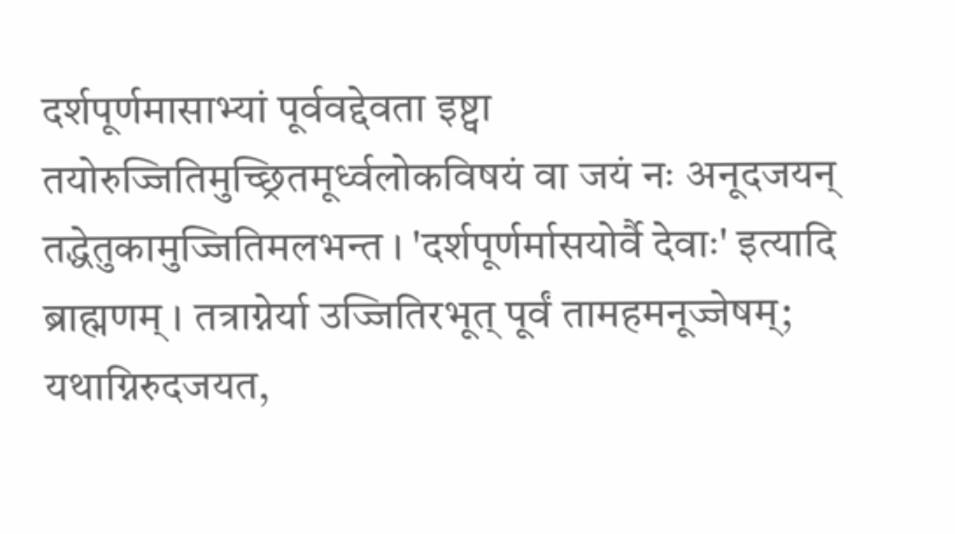दर्शपूर्णमासाभ्यां पूर्ववद्देवता इष्ट्वा तयोरुज्जितिमुच्छ्रितमूर्ध्वलोकविषयं वा जयं नः अनूदजयन् तद्धेतुकामुज्जितिमलभन्त । 'दर्शपूर्णर्मासयोर्वै देवाः' इत्यादि ब्राह्मणम् । तत्राग्नेर्या उज्जितिरभूत् पूर्वं तामहमनूज्जेषम्; यथाग्निरुदजयत,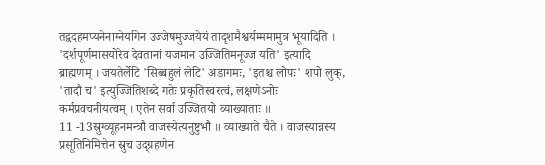तद्वदहमप्यनेनाग्नेर्यागेन उज्जेषमुज्जयेयं तादृशमैश्वर्यम्ममामुत्र भूयादिति । 'दर्शपूर्णमासयोरेव देवतानां यजमान उज्जितिमनूज्ज यति' इत्यादि ब्राह्मणम् । जयतेर्लेटि 'सिब्बहुलं लेटि' अडागमः, 'इतश्च लोपः' शपो लुक्, 'तादौ च' इत्युज्जितिशब्दे गतेः प्रकृतिस्वरत्वं, लक्षणेऽनोः कर्मप्रवचनीयत्वम् । एतेन सर्वा उज्जितयो व्याख्याताः ॥
11 -13स्रुग्व्यूहनमन्त्रौ वाजस्येत्यनुष्टुभौ ॥ व्याख्याते चैते । वाजस्यान्नस्य प्रसूतिनिमित्तेन स्रुच उद्ग्रहणेन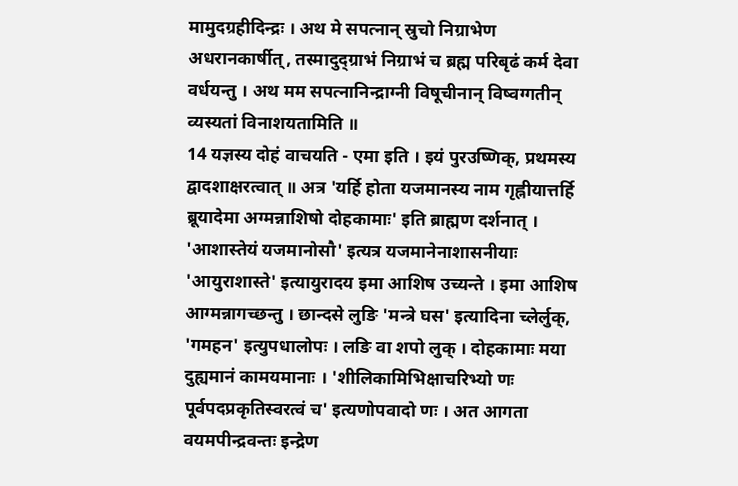मामुदग्रहीदिन्द्रः । अथ मे सपत्नान् स्रुचो निग्राभेण अधरानकार्षीत्, तस्मादुद्ग्राभं निग्राभं च ब्रह्म परिबृढं कर्म देवा वर्धयन्तु । अथ मम सपत्नानिन्द्राग्नी विषूचीनान् विष्वग्गतीन् व्यस्यतां विनाशयतामिति ॥
14 यज्ञस्य दोहं वाचयति - एमा इति । इयं पुरउष्णिक्, प्रथमस्य द्वादशाक्षरत्वात् ॥ अत्र 'यर्हि होता यजमानस्य नाम गृह्नीयात्तर्हि ब्रूयादेमा अग्मन्नाशिषो दोहकामाः' इति ब्राह्मण दर्शनात् । 'आशास्तेयं यजमानोसौ' इत्यत्र यजमानेनाशासनीयाः 'आयुराशास्ते' इत्यायुरादय इमा आशिष उच्यन्ते । इमा आशिष आग्मन्नागच्छन्तु । छान्दसे लुङि 'मन्त्रे घस' इत्यादिना च्लेर्लुक्, 'गमहन' इत्युपधालोपः । लङि वा शपो लुक् । दोहकामाः मया दुह्यमानं कामयमानाः । 'शीलिकामिभिक्षाचरिभ्यो णः पूर्वपदप्रकृतिस्वरत्वं च' इत्यणोपवादो णः । अत आगता वयमपीन्द्रवन्तः इन्द्रेण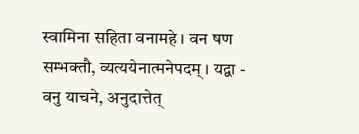स्वामिना सहिता वनामहे । वन षण सम्भक्तौ, व्यत्ययेनात्मनेपदम् । यद्वा - वनु याचने, अनुदात्तेत्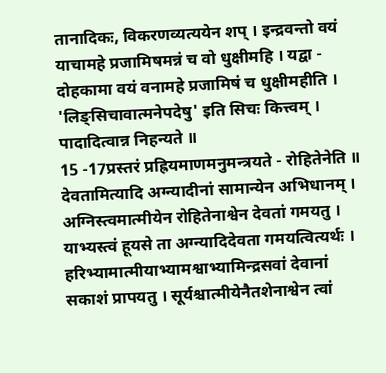तानादिकः, विकरणव्यत्ययेन शप् । इन्द्रवन्तो वयं याचामहे प्रजामिषमन्नं च वो धुक्षीमहि । यद्वा - दोहकामा वयं वनामहे प्रजामिषं च धुक्षीमहीति । 'लिङ्सिचावात्मनेपदेषु' इति सिचः कित्त्वम् । पादादित्वान्न निहन्यते ॥
15 -17प्रस्तरं प्रह्रियमाणमनुमन्त्रयते - रोहितेनेति ॥ देवतामित्यादि अग्न्यादीनां सामान्येन अभिधानम् । अग्निस्त्वमात्मीयेन रोहितेनाश्वेन देवतां गमयतु । याभ्यस्त्वं हूयसे ता अग्न्यादिदेवता गमयत्वित्यर्थः । हरिभ्यामात्मीयाभ्यामश्वाभ्यामिन्द्रसवां देवानां सकाशं प्रापयतु । सूर्यश्चात्मीयेनैतशेनाश्वेन त्वां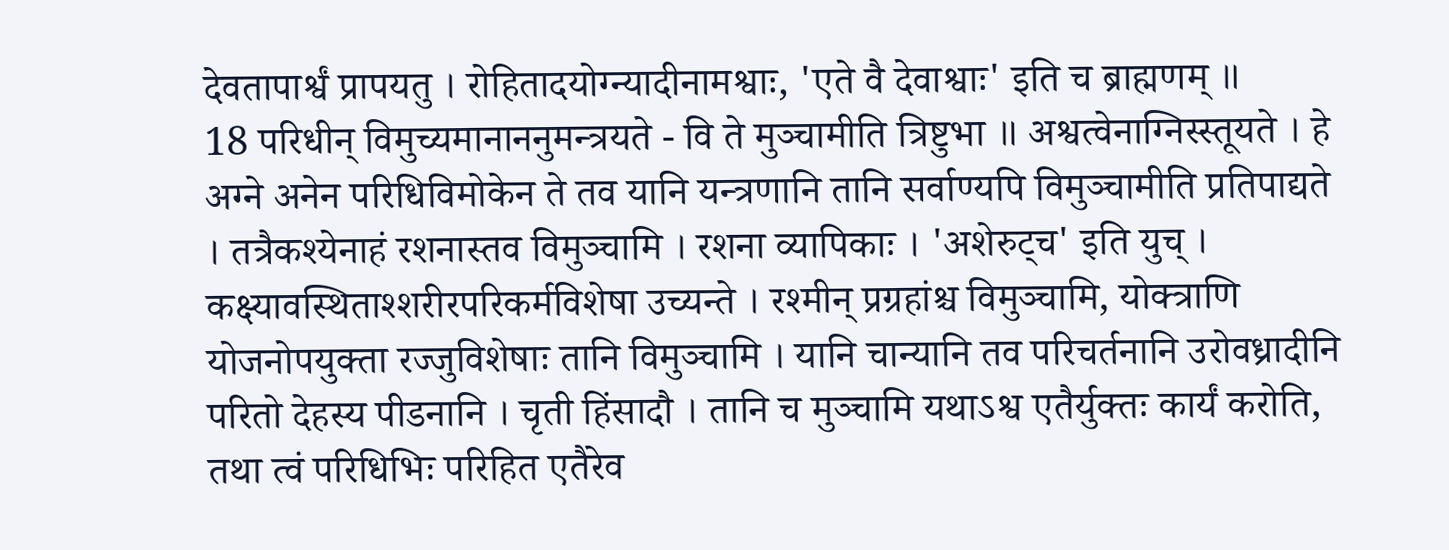देवतापार्श्वं प्रापयतु । रोहितादयोग्न्यादीनामश्वाः, 'एते वै देवाश्वाः' इति च ब्राह्मणम् ॥
18 परिधीन् विमुच्यमानाननुमन्त्रयते - वि ते मुञ्चामीति त्रिष्टुभा ॥ अश्वत्वेनाग्निस्स्तूयते । हे अग्ने अनेन परिधिविमोकेन ते तव यानि यन्त्रणानि तानि सर्वाण्यपि विमुञ्चामीति प्रतिपाद्यते । तत्रैकश्येनाहं रशनास्तव विमुञ्चामि । रशना व्यापिकाः । 'अशेरुट्च' इति युच् । कक्ष्यावस्थिताश्शरीरपरिकर्मविशेषा उच्यन्ते । रश्मीन् प्रग्रहांश्च विमुञ्चामि, योक्त्राणि योजनोपयुक्ता रज्जुविशेषाः तानि विमुञ्चामि । यानि चान्यानि तव परिचर्तनानि उरोवध्रादीनि परितो देहस्य पीडनानि । चृती हिंसादौ । तानि च मुञ्चामि यथाऽश्व एतैर्युक्तः कार्यं करोति, तथा त्वं परिधिभिः परिहित एतैरेव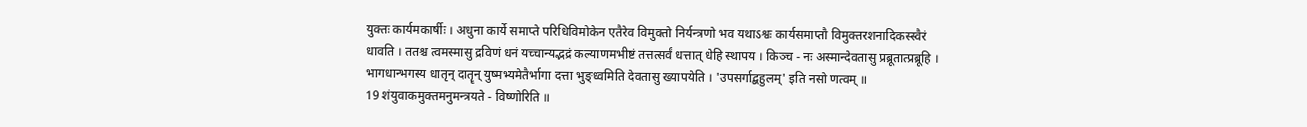युक्तः कार्यमकार्षीः । अधुना कार्ये समाप्ते परिधिविमोकेन एतैरेव विमुक्तो निर्यन्त्रणो भव यथाऽश्वः कार्यसमाप्तौ विमुक्तरशनादिकस्स्वैरं धावति । ततश्च त्वमस्मासु द्रविणं धनं यच्चान्यद्भद्रं कल्याणमभीष्टं तत्तत्सर्वं धत्तात् धेहि स्थापय । किञ्च - नः अस्मान्देवतासु प्रब्रूतात्प्रब्रूहि । भागधान्भगस्य धातृन् दातॄन् युष्मभ्यमेतैर्भागा दत्ता भुङ्ध्वमिति देवतासु ख्यापयेति । 'उपसर्गाद्बहुलम्' इति नसो णत्वम् ॥
19 शंयुवाकमुक्तमनुमन्त्रयते - विष्णोरिति ॥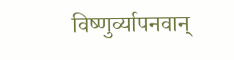विष्णुर्व्यापनवान्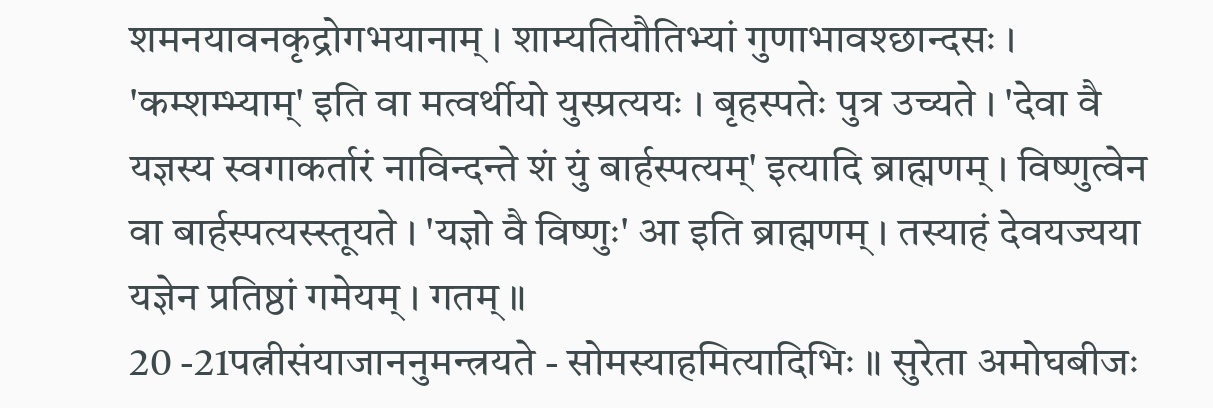शमनयावनकृद्रोगभयानाम् । शाम्यतियौतिभ्यां गुणाभावश्छान्दसः । 'कम्शम्भ्याम्' इति वा मत्वर्थीयो युस्प्रत्ययः । बृहस्पतेः पुत्र उच्यते । 'देवा वै यज्ञस्य स्वगाकर्तारं नाविन्दन्ते शं युं बार्हस्पत्यम्' इत्यादि ब्राह्मणम् । विष्णुत्वेन वा बार्हस्पत्यस्स्तूयते । 'यज्ञो वै विष्णुः' आ इति ब्राह्मणम् । तस्याहं देवयज्यया यज्ञेन प्रतिष्ठां गमेयम् । गतम् ॥
20 -21पत्नीसंयाजाननुमन्त्रयते - सोमस्याहमित्यादिभिः ॥ सुरेता अमोघबीजः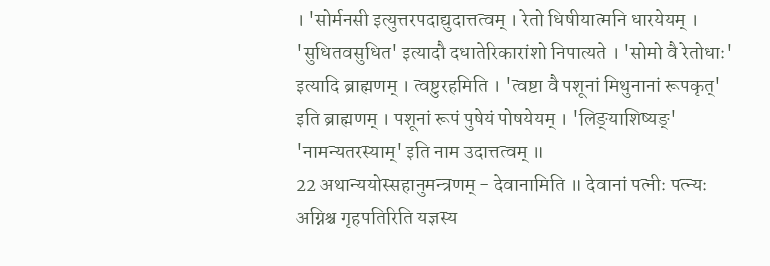। 'सोर्मनसी इत्युत्तरपदाद्युदात्तत्वम् । रेतो धिषीयात्मनि धारयेयम् । 'सुधितवसुधित' इत्यादौ दधातेरिकारांशो निपात्यते । 'सोमो वै रेतोधाः' इत्यादि ब्राह्मणम् । त्वष्टुरहमिति । 'त्वष्टा वै पशूनां मिथुनानां रूपकृत्' इति ब्राह्मणम् । पशूनां रूपं पुषेयं पोषयेयम् । 'लिङ्याशिष्यङ्' 'नामन्यतरस्याम्' इति नाम उदात्तत्वम् ॥
22 अथान्ययोस्सहानुमन्त्रणम् - देवानामिति ॥ देवानां पत्नीः पत्न्यः अग्निश्च गृहपतिरिति यज्ञस्य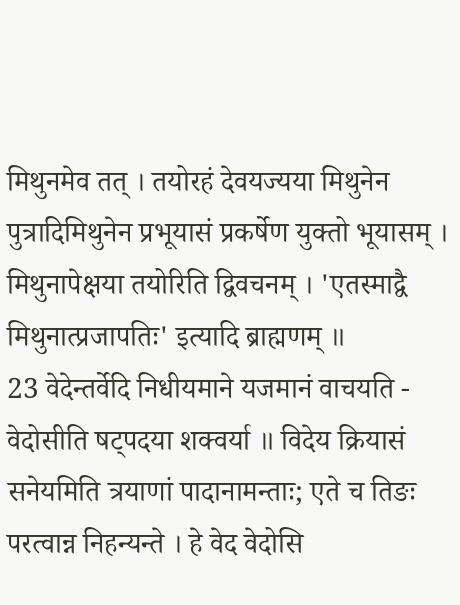मिथुनमेव तत् । तयोरहं देवयज्यया मिथुनेन पुत्रादिमिथुनेन प्रभूयासं प्रकर्षेण युक्तो भूयासम् । मिथुनापेक्षया तयोरिति द्विवचनम् । 'एतस्माद्वै मिथुनात्प्रजापतिः' इत्यादि ब्राह्मणम् ॥
23 वेदेन्तर्वेदि निधीयमाने यजमानं वाचयति - वेदोसीति षट्पदया शक्वर्या ॥ विदेय क्रियासं सनेयमिति त्रयाणां पादानामन्ताः; एते च तिङः परत्वान्न निहन्यन्ते । हे वेद वेदोसि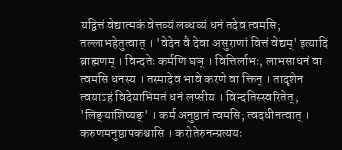यद्वित्तं वेद्यात्मकं वेत्तव्यं लब्धव्यं धनं तदेव त्वमसि; तल्लाभहेतुत्वात् । 'वेदेन वै देवा असुराणां वित्तं वेद्यम्' इत्यादि ब्राह्मणम् । विन्दतेः कर्मणि घञ् । वित्तिर्लाभः, लाभसाधनं वा त्वमसि धनस्य । तस्मादेव भावे करणे वा क्तिन् । तादृशेन त्वयाऽहं विदेयाभिमतं धनं लप्सीय । विन्दतिस्स्वरितेत्, 'लिङ्याशिष्यङ्' । कर्म अनुष्ठानं त्वमसि; त्वदधीनत्वात् । करुणमनुष्ठापकश्चासि । करोतेरुनन्प्रत्ययः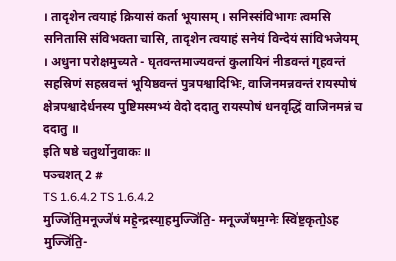। तादृशेन त्वयाहं क्रियासं कर्ता भूयासम् । सनिस्संविभागः त्वमसि सनितासि संविभक्ता चासि, तादृशेन त्वयाहं सनेयं विन्देयं सांविभजेयम् । अधुना परोक्षमुच्यते - घृतवन्तमाज्यवन्तं कुलायिनं नीडवन्तं गृहवन्तं सहस्रिणं सहस्रवन्तं भूयिष्ठवन्तं पुत्रपश्वादिभिः, वाजिनमन्नवन्तं रायस्पोषं क्षेत्रपश्वादेर्धनस्य पुष्टिमस्मभ्यं वेदो ददातु रायस्पोषं धनवृद्धिं वाजिनमन्नं च ददातु ॥
इति षष्ठे चतुर्थोनुवाकः ॥
पञ्चशत् 2 #
TS 1.6.4.2 TS 1.6.4.2
मुज्जि॑ति॒मनूज्जे॑षं महे॒न्द्रस्या॒हमुज्जि॑ति॒- मनूज्जे॑षम॒ग्नेः स्वि॑ष्ट॒कृतो॒ऽह मुज्जि॑ति॒-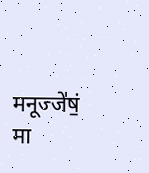मनूज्जे॑षं॒ मा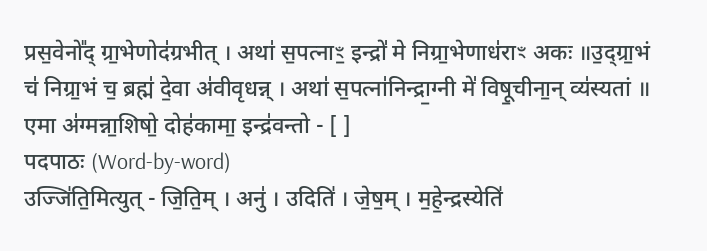प्रस॒वेनो᳚द् ग्रा॒भेणोद॑ग्रभीत् । अथा॑ स॒पत्नाꣳ॒ इन्द्रो॑ मे निग्रा॒भेणाध॑राꣳ अकः ॥उ॒द्ग्रा॒भं च॑ निग्रा॒भं च॒ ब्रह्म॑ दे॒वा अ॑वीवृधन्न् । अथा॑ स॒पत्ना॑निन्द्रा॒ग्नी मे॑ विषू॒चीना॒न् व्य॑स्यतां ॥ एमा अ॑ग्मन्ना॒शिषो॒ दोह॑कामा॒ इन्द्र॑वन्तो - [ ]
पदपाठः (Word-by-word)
उज्जि॑ति॒मित्युत् - जि॒ति॒म् । अनु॑ । उदिति॑ । जे॒ष॒म् । म॒हे॒न्द्रस्येति॑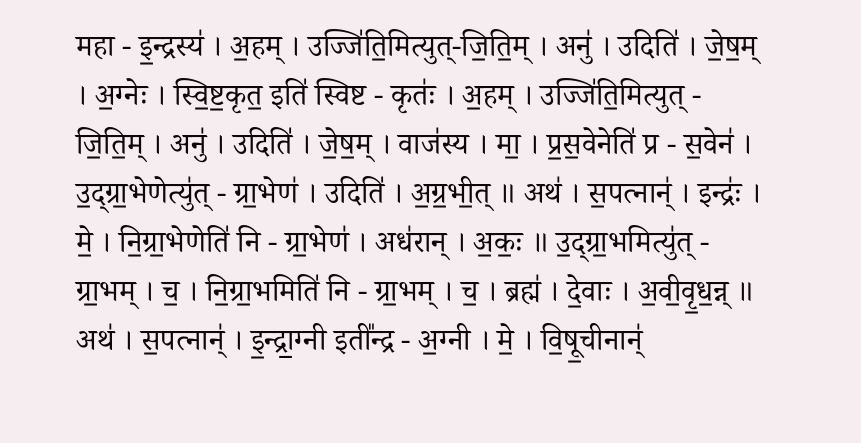महा - इ॒न्द्रस्य॑ । अ॒हम् । उज्जि॑ति॒मित्युत्-जि॒ति॒म् । अनु॑ । उदिति॑ । जे॒ष॒म् । अ॒ग्नेः । स्वि॒ष्ट॒कृत॒ इति॑ स्विष्ट - कृतः॑ । अ॒हम् । उज्जि॑ति॒मित्युत् - जि॒ति॒म् । अनु॑ । उदिति॑ । जे॒ष॒म् । वाज॑स्य । मा॒ । प्र॒स॒वेनेति॑ प्र - स॒वेन॑ । उ॒द्ग्रा॒भेणेत्यु॑त् - ग्रा॒भेण॑ । उदिति॑ । अ॒ग्र॒भी॒त् ॥ अथ॑ । स॒पत्नान्॑ । इन्द्रः॑ । मे॒ । नि॒ग्रा॒भेणेति॑ नि - ग्रा॒भेण॑ । अध॑रान् । अ॒कः॒ ॥ उ॒द्ग्रा॒भमित्यु॑त् - ग्रा॒भम् । च॒ । नि॒ग्रा॒भमिति॑ नि - ग्रा॒भम् । च॒ । ब्रह्म॑ । दे॒वाः । अ॒वी॒वृ॒ध॒न्न् ॥ अथ॑ । स॒पत्नान्॑ । इ॒न्द्रा॒ग्नी इती᳚न्द्र - अ॒ग्नी । मे॒ । वि॒षू॒चीनान्॑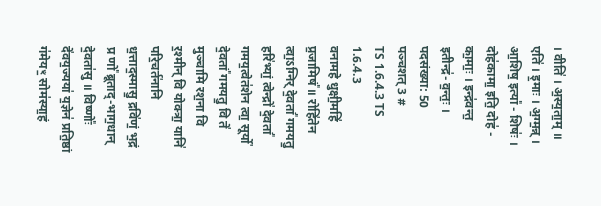। वीति॑ । अ॒स्य॒ता॒म् ॥ एति॑ । इ॒माः । अ॒ग्म॒न्न् । आ॒शिष॒ इत्या᳚ - शिषः॑ । दोह॑कामा॒ इति॒ दोह॑ - का॒माः॒ । इन्द्र॑वन्त॒ इतीन्द्र॑- व॒न्तः॒ ।
पदसंख्या: 50
पञ्चशत् 3 #
TS 1.6.4.3 TS 1.6.4.3
वनामहे धुक्षी॒महि॑ प्र॒जामिषं᳚ ॥ रोहि॑तेन त्वा॒ऽग्निर् दे॒वतां᳚ गमयतु॒ हरि॑भ्यां॒ त्वेन्द्रो॑ दे॒वतां᳚ गमय॒त्वेत॑शेन त्वा॒ सूर्यो॑ दे॒वतां᳚ गमयतु॒ वि ते॑ मुञ्चामि रश॒ना वि र॒श्मीन् वि योक्त्रा॒ यानि॑ परि॒चर्त॑नानि ध॒त्ताद॒स्मासु॒ द्रवि॑णं॒ भ॒द्रं प्र णो᳚ ब्रूताद्-भाग॒धान् दे॒वता॑सु ॥ विष्णोः᳚ दे॑वय॒ज्यया॑ य॒ज्ञेन॑ प्रति॒ष्ठां ग॑मेयꣳ॒ सोम॑स्या॒हं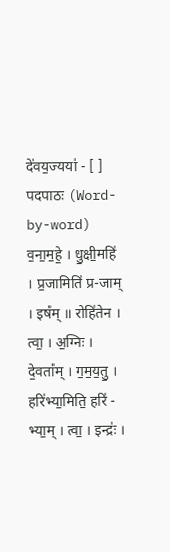दे॑वय॒ज्यया॑ - [ ]
पदपाठः (Word-by-word)
व॒ना॒म॒हे॒ । धु॒क्षी॒महि॑ । प्र॒जामिति॑ प्र-जाम् । इष᳚म् ॥ रोहि॑तेन । त्वा॒ । अ॒ग्निः । दे॒वता᳚म् । ग॒म॒य॒तु॒ । हरि॑भ्या॒मिति॒ हरि॑ - भ्या॒म् । त्वा॒ । इन्द्रः॑ ।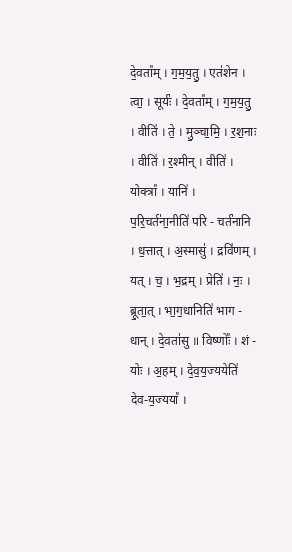दे॒वता᳚म् । ग॒म॒य॒तु॒ । एत॑शेन । त्वा॒ । सूर्यः॑ । दे॒वता᳚म् । ग॒म॒य॒तु॒ । वीति॑ । ते॒ । मु॒ञ्चा॒मि॒ । र॒श॒नाः । वीति॑ । र॒श्मीन् । वीति॑ । योक्त्रा᳚ । यानि॑ । प॒रि॒चर्त॑ना॒नीति॑ परि - चर्त॑नानि । ध॒त्तात् । अ॒स्मासु॑ । द्रवि॑णम् । यत् । च॒ । भ॒द्रम् । प्रेति॑ । नः॒ । ब्रू॒ता॒त् । भा॒ग॒धानिति॑ भाग - धान् । दे॒वता॑सु ॥ विष्णोः᳚ । शं - योः । अ॒हम् । दे॒व॒य॒ज्ययेति॑ देव-य॒ज्यया᳚ ।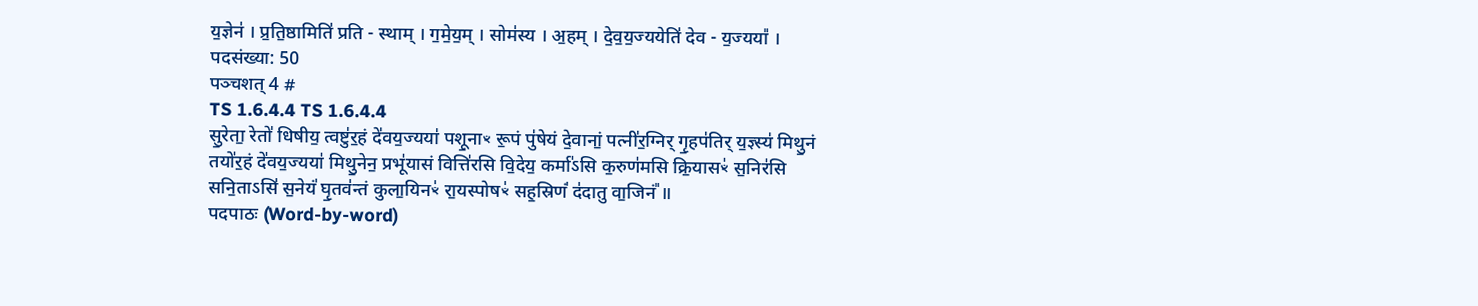य॒ज्ञेन॑ । प्र॒ति॒ष्ठामिति॑ प्रति - स्थाम् । ग॒मे॒य॒म् । सोम॑स्य । अ॒हम् । दे॒व॒य॒ज्ययेति॑ देव - य॒ज्यया᳚ ।
पदसंख्या: 50
पञ्चशत् 4 #
TS 1.6.4.4 TS 1.6.4.4
सु॒रेता॒ रेतो॑ धिषीय॒ त्वष्टु॑र॒हं दे॑वय॒ज्यया॑ पशू॒नाꣳ रू॒पं पु॑षेयं दे॒वानां॒ पत्नी॑र॒ग्निर् गृ॒हप॑तिर् य॒ज्ञ्स्य॑ मिथु॒नं तयो॑र॒हं दे॑वय॒ज्यया॑ मिथु॒नेन॒ प्रभू॑यासं वित्ति॑रसि वि॒देय॒ कर्मा॑ऽसि क॒रुण॑मसि क्रि॒यासꣳ॑ स॒निर॑सि सनि॒ताऽसि॑ स॒नेयं॑ घृ॒तव॑न्तं कुला॒यिनꣳ॑ रा॒यस्पोषꣳ॑ सह॒स्रिणं॑ द॑दातु वा॒जिनं᳚ ॥
पदपाठः (Word-by-word)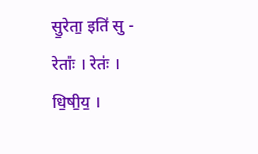सु॒रेता॒ इति॑ सु - रेताः᳚ । रेतः॑ । धि॒षी॒य॒ ।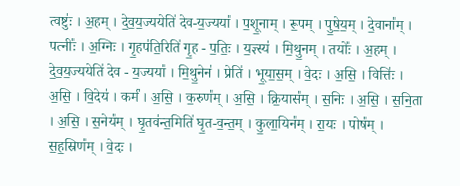त्वष्टुः॑ । अ॒हम् । दे॒व॒य॒ज्ययेति॑ देव-य॒ज्यया᳚ । प॒शू॒नाम् । रू॒पम् । पु॒षे॒य॒म् । दे॒वाना᳚म् । पत्नीः᳚ । अ॒ग्निः । गृ॒हप॑ति॒रिति॑ गृ॒ह - प॒तिः॒ । य॒ज्ञ्स्य॑ । मि॒थु॒नम् । तयोः᳚ । अ॒हम् । दे॒व॒य॒ज्ययेति॑ देव - य॒ज्यया᳚ । मि॒थु॒नेन॑ । प्रेति॑ । भू॒या॒स॒म् । वे॒दः । अ॒सि॒ । वित्तिः॑ । अ॒सि॒ । वि॒देय॑ । कर्म॑ । अ॒सि॒ । क॒रुण᳚म् । अ॒सि॒ । क्रि॒यास᳚म् । स॒निः । अ॒सि॒ । स॒नि॒ता । अ॒सि॒ । स॒नेय᳚म् । घृ॒तव॑न्त॒मिति॑ घृ॒त-व॒न्त॒म् । कु॒ला॒यिन᳚म् । रा॒यः । पोष᳚म् । स॒ह॒स्रिण᳚म् । वे॒दः ।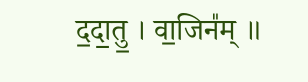द॒दा॒तु॒ । वा॒जिन᳚म् ॥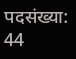पदसंख्या: 44